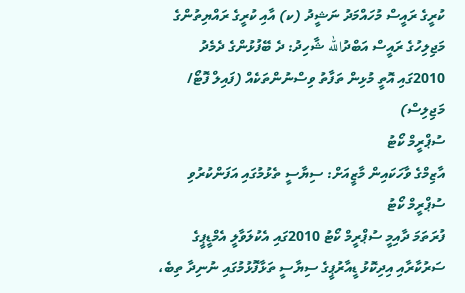ކުރީގެ ރައީސް މުހައްމަދު ނަޝީދު (ކ) އާއި ކުރީގެ ރައްޔިތުންގެ މަޖިލިހުގެ ރައީސް އަބްދުالله ޝާހިދު: ދެ ބޭފުޅުންގެ ދެމެދު 2010ގައި އޮތީ މުޅިން ތަފާތު ވިސްނުންތަކެއް (ފައިލް ފޮޓޯ/ މަޖިލިސް)
ސުޕްރީމް ކޯޓު
އާޒިމްގެ ވާހަކައިން މާޒީއަށް: ސިޔާސީ ތެޅުމުގައި އަފަންކުރުވި ސުޕްރީމް ކޯޓު
ފުރަތަމަ ދާއިމީ ސުޕްރީމް ކޯޓު 2010ގައި އެކުލަވާލީ އެމްޑީޕީގެ ސަރުކާރާއި އިދިކޮޅު ޑީއާރުޕީގެ ސިޔާސީ ތަޅާފޮޅުމުގައި ނުނިދާ ތިބެ،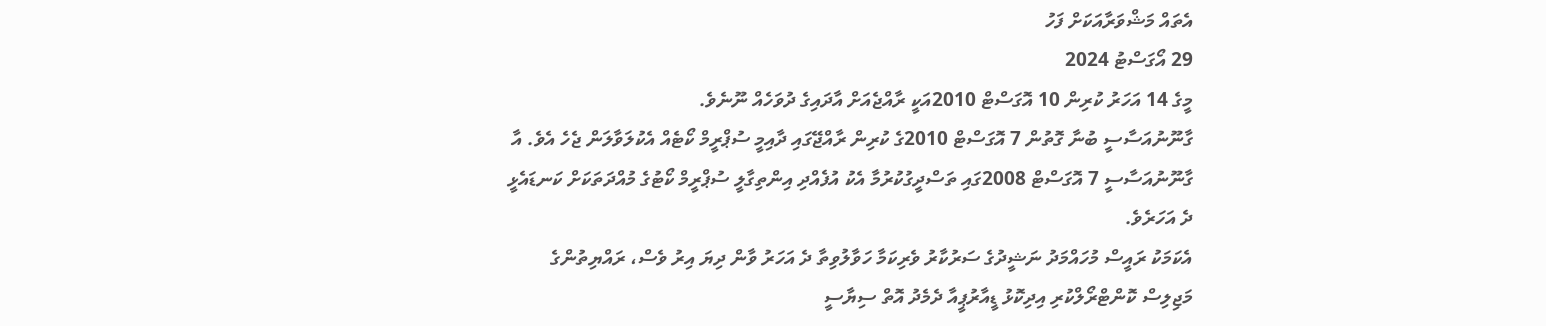އެތައް މަޝްވަރާއަކަށް ފަހު
29 އޯގަސްޓު 2024
މީގެ 14 އަހަރު ކުރިން 10 އޮގަސްޓް 2010އަކީ ރާއްޖެއަށް އާދައިގެ ދުވަހެއް ނޫނެވެ.
ގާނޫނުއަސާސީ ބުނާ ގޮތުން 7 އޮގަސްޓް 2010ގެ ކުރިން ރާއްޖޭގައި ދާއިމީ ސުޕްރީމް ކޯޓެއް އެކުލަވާލަން ޖެހެ އެވެ. އާ ގާނޫނުއަސާސީ 7 އޮގަސްޓް 2008ގައި ތަސްދީގުކުރުމާ އެކު އުފެއްދި އިންތިގާލީ ސުޕްރީމް ކޯޓުގެ މުއްދަތަކަށް ކަނޑައެޅީ ދެ އަހަރެވެ.
އެކަމަކު ރައީސް މުހައްމަދު ނަޝީދުގެ ސަރުކާރު ވެރިކަމާ ހަވާލުވިތާ ދެ އަހަރު ވާން ދިޔަ އިރު ވެސް، ރައްޔިތުންގެ މަޖިލިސް ކޮންޓްރޯލްކުރި އިދިކޮޅު ޑީއާރުޕީއާ ދެމެދު އޮތް ސިޔާސީ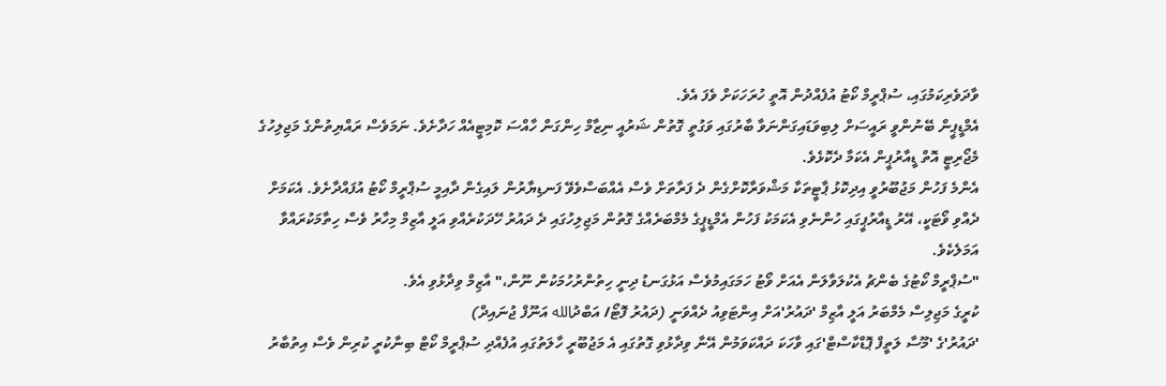ވާދަވެރިކަމުގައި، ސުޕްރީމް ކޯޓު އުފެއްދުން އޮތީ ހުރަހަކަށް ވެފަ އެވެ.
އެމްޑީޕީން ބޭނުންވީ ރައީސަށް ލިބިވަޑައިގަންނަވާ ބާރުގައި ވަގުތީ ގޮތުން ޝަރުއީ ނިޒާމް ހިންގަން ހާއްސަ ކޮމިޓީއެއް ހަދާށެވެ. ނަމަވެސް ރައްޔިތުންގެ މަޖިލިހުގެ މެޖޯރިޓީ އޮތް ޑީއާރުޕީން އެކަމާ ދެކޮޅެވެ.
އެންމެ ފަހުން މަޖުބޫރުވީ އިދިކޮޅު ޕާޓީތަކާ މަޝްވަރާކޮށްގެން ދެ ފަރާތަށް ވެސް އެއްބަސްވެވޭ ފަނޑިޔާރުން ލައިގެން ދާއިމީ ސުޕްރީމް ކޯޓު އުފައްދާށެވެ. އެކަމަށް ދެއްވި ވޯޓަކީ، އޭރު ޑީއާރުޕީގައި ހުންނެވި އެކަމަކު ފަހުން އެމްޑީޕީގެ މެމްބަރެއްގެ ގޮތުން މަޖިލިހުގައި ދެ ދައުރު ހޭދަކުރެއްވި އަލީ އާޒިމް މިހާރު ވެސް ހިތާމަކުރައްވާ އަމަލެކެވެ.
"ސުޕްރީމް ކޯޓުގެ ބެންޗު އެކުލަވާލަން އެއަށް ވޯޓު ހަމަގައިމުވެސް އަޅުގަނޑު ދިނީ ހިތުންރުހުމަކުން ނޫން،" އާޒިމް ވިދާޅުވި އެވެ.
ކުރީގެ މަޖިލިސް މެމްބަރު އަލީ އާޒިމް 'ދައުރު'އަށް އިންޓަވިއު ދެއްވަނީ (ދައުރު ފޮޓޯ/ އަބްދުالله އަނޫފް ޖުނައިދް)
'ދައުރު'ގެ 'މޫސާ ލަތީފް ޕޮޑްކާސްޓް'ގައި ވާހަކަ ދައްކަވަމުން އޭނާ ވިދާޅުވި ގޮތުގައި އެ މަޖުބޫރީ ހާލަތުގައި އުފެއްދި ސުޕްރީމް ކޯޓް ބިނާކުރީ ކުރިން ވެސް އިތުބާރު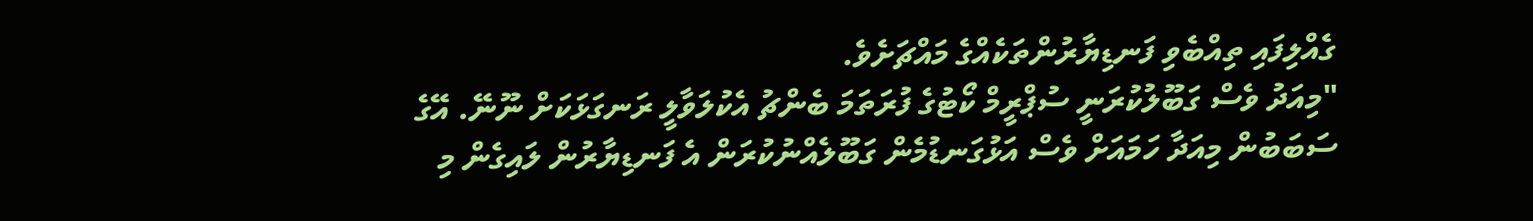ގެއްލިފައި ތިއްބެވި ފަނޑިޔާރުންތަކެއްގެ މައްޗަށެވެ.
"މިއަދު ވެސް ގަބޫލުކުރަނީ ސުޕްރީމް ކޯޓުގެ ފުރަތަމަ ބެންޗު އެކުލަވާލީ ރަނގަޅަކަށް ނޫނޭ. އޭގެ ސަބަބުން މިއަދާ ހަމައަށް ވެސް އަޅުގަނޑުމެން ގަބޫލެއްނުކުރަން އެ ފަނޑިޔާރުން ލައިގެން މި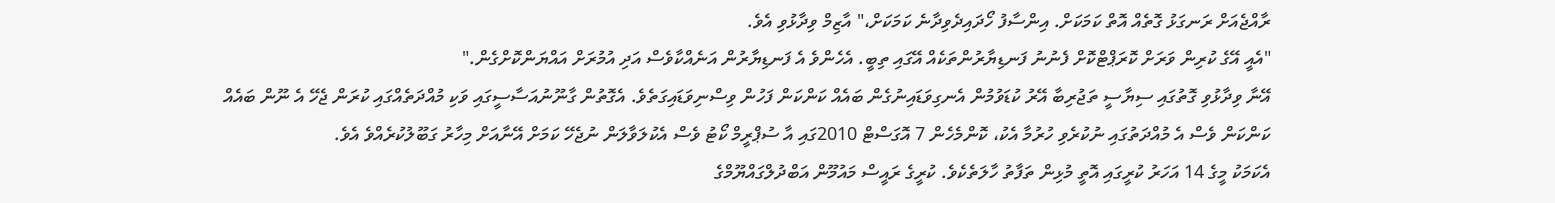ރާއްޖެއަށް ރަނގަޅު ގޮތެއް އޮތް ކަމަކަށް. އިންސާފު ހޯދައިދެވިދާނެ ކަމަކަށް،" އާޒިމް ވިދާޅުވި އެވެ.
"އެއީ އޭގެ ކުރިން ވަރަށް ކޮރަޕްޓްކޮށް ފެނުނު ފަނޑިޔާރުންތަކެއް އޭގައި ތިބީ. އެހެންވެ އެ ފަނޑިޔާރުން އަނެއްކާވެސް އަދި އުމުރަށް އައްޔަންކޮށްގެން."
އޭނާ ވިދާޅުވި ގޮތުގައި ސިޔާސީ ތަޖުރިބާ އޭރު ކުޑަވުމުން އެނގިވަޑައިނުގެން ބައެއް ކަންކަން ފަހުން ވިސްނިވަޑައިގަތެވެ. އެގޮތުން ގާނޫނުއަސާސީގައި ވަކި މުއްދަތެއްގައި ކުރަން ޖެހޭ އެ ނޫން ބައެއް ކަންކަން ވެސް އެ މުއްދަތުގައި ނުކުރެވި ހުރުމާ އެކު، ކޮންމެހެން 7 އޮގަސްޓް 2010ގައި އާ ސުޕްރީމް ކޯޓު ވެސް އެކުލަވާލަން ނުޖެހޭ ކަމަށް އޭނާއަށް މިހާރު ގަބޫލުކުރެއްވެ އެވެ.
އެކަމަކު މީގެ 14 އަހަރު ކުރީގައި އޮތީ މުޅިން ތަފާތު ހާލަތެކެވެ. ކުރީގެ ރައީސް މައުމޫން އަބްދުލްގައްޔޫމްގެ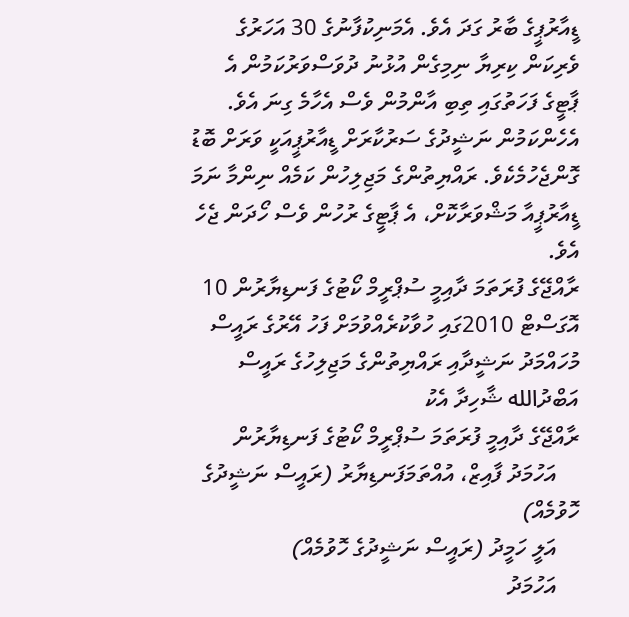ޑީއާރުޕީގެ ބާރު ގަދަ އެވެ. އެމަނިކުފާނުގެ 30 އަހަރުގެ ވެރިކަން ކިރިޔާ ނިމިގެން އުޅުނު ދުވަސްވަރުކަމުން އެ ޕާޓީގެ ފަހަތުގައި ތިބި އާންމުން ވެސް އެހާމެ ގިނަ އެވެ. އެހެންކަމުން ނަޝީދުގެ ސަރުކާރަށް ޑީއާރުޕީއަކީ ވަރަށް ބޮޑު ގޮންޖެހުމެކެވެ. ރައްޔިތުންގެ މަޖިލިހުން ކަމެއް ނިންމާ ނަމަ ޑީއާރުޕީއާ މަޝްވަރާކޮށް، އެ ޕާޓީގެ ރުހުން ވެސް ހޯދަން ޖެހެ އެވެ.
ރާއްޖޭގެ ފުރަތަމަ ދާއިމީ ސުޕްރީމް ކޯޓުގެ ފަނޑިޔާރުން 10 އޮގަސްޓް 2010ގައި ހުވާކުރެއްވުމަށް ފަހު އޭރުގެ ރައީސް މުހައްމަދު ނަޝީދާއި ރައްޔިތުންގެ މަޖިލިހުގެ ރައީސް އަބްދުالله ޝާހިދާ އެކު
ރާއްޖޭގެ ދާއިމީ ފުރަތަމަ ސުޕްރީމް ކޯޓުގެ ފަނޑިޔާރުން
    އަހުމަދު ފާއިޒް، އުއްތަމަފަނޑިޔާރު (ރައީސް ނަޝީދުގެ ހޮވުމެއް)
    އަލީ ހަމީދު (ރައީސް ނަޝީދުގެ ހޮވުމެއް)
    އަހުމަދު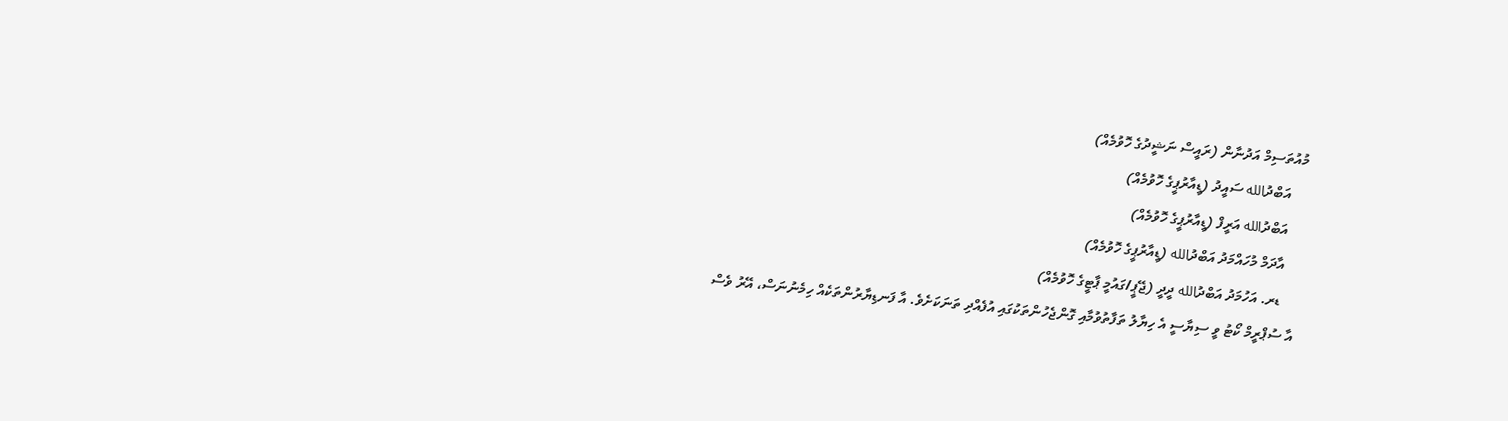މުއުތަސިމް އަދުނާން (ރައީސް ނަޝީދުގެ ހޮވުމެއް)
    އަބްދުالله ސައީދު (ޑީއާރުޕީގެ ހޮވުމެއް)
    އަބްދުالله އަރީފް (ޑީއާރުޕީގެ ހޮވުމެއް)
    އާދަމް މުހައްމަދު އަބްދުالله (ޑީއާރުޕީގެ ހޮވުމެއް)
    ޑރ. އަހުމަދު އަބްދުالله ދީދީ (ޖޭޕީ/ގައުމީ ޕާޓީގެ ހޮވުމެއް)
އާ ސުޕްރީމް ކޯޓު ވީ ސިޔާސީ އެ ހިޔާލު ތަފާތުވުމާއި ގޮންޖެހުންތަކުގައި އުފެއްދި ތަނަކަށެވެ. އާ ފަނޑިޔާރުންތަކެއް ހިމެނުނަސް، އޭރު ވެސް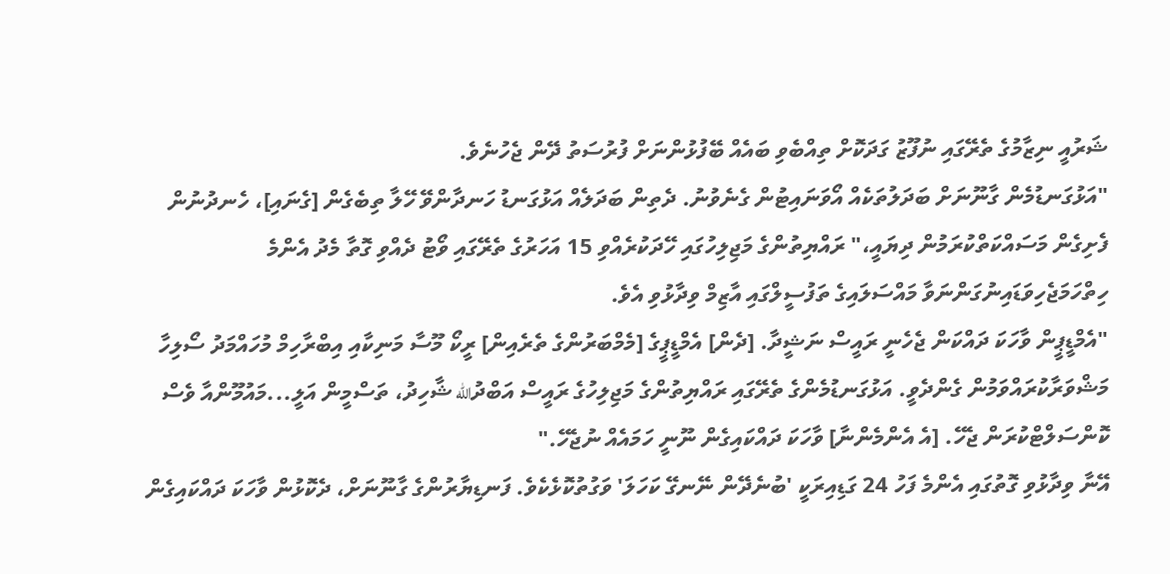ޝަރުއީ ނިޒާމުގެ ތެރޭގައި ނުފޫޒު ގަދަކޮށް ތިއްބެވި ބައެއް ބޭފުޅުންނަށް ފުރުސަތު ދޭން ޖެހުނެވެ.
"އަޅުގަނޑުމެން ގާނޫނަށް ބަދަލުތަކެއް އޯވަނައިޓުން ގެނެވުނު. ދެތިން ބަދަލެއް އަޅުގަނޑު ހަނދާންވޭ ހޭލާ ތިބެގެން [ގެނައި]، ހެނދުނުން ފެށިގެން މަސައްކަތްކުރަމުން ދިޔައީ،" ރައްޔިތުންގެ މަޖިލިހުގައި ހޭދަކުރެއްވި 15 އަހަރުގެ ތެރޭގައި ވޯޓު ދެއްވި ގޮތާ މެދު އެންމެ ހިތްހަމަޖެހިވަޑައިނުގަންނަވާ މައްސަލައިގެ ތަފުސީލްގައި އާޒިމް ވިދާޅުވި އެވެ.
"އެމްޑީޕީން ވާހަކަ ދައްކަން ޖެހެނީ ރައީސް ނަޝީދާ. [ދެން] އެމްޑީޕީގެ [މެމްބަރުންގެ ތެރެއިން] ރީކޯ މޫސާ މަނިކާއި އިބްރާހިމް މުހައްމަދު ސޯލިހާ މަޝްވަރާކުރައްވަމުން ގެންދެވީ. އަޅުގަނޑުމެންގެ ތެރޭގައި ރައްޔިތުންގެ މަޖިލިހުގެ ރައީސް އަބްދުالله ޝާހިދު، ތަސްމީން އަލީ...މައުމޫންއާ ވެސް ކޮންސަލްޓްކުރަން ޖެހޭ. [އެ އެންމެންނާ] ވާހަކަ ދައްކައިގެން ނޫނީ ހަމައެއް ނުޖެހޭ."
އޭނާ ވިދާޅުވި ގޮތުގައި އެންމެ ފަހު 24 ގަޑިއިރަކީ 'ބުނެދޭން ނޭނގޭ ކަހަލަ' ވަގުތުކޮޅެކެވެ. ފަނޑިޔާރުންގެ ގާނޫނަށް، ދެކޮޅުން ވާހަކަ ދައްކައިގެން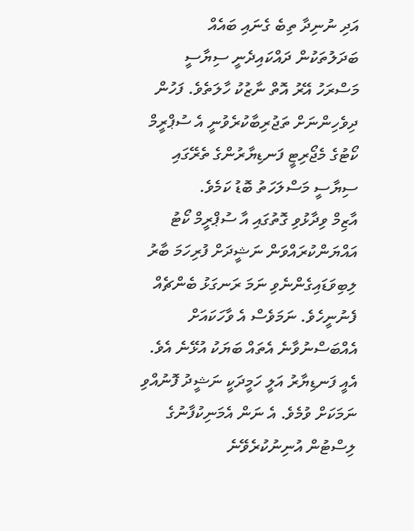އަދި ނުނިދާ ތިބެ ގެނައި ބައެއް ބަދަލުތަކުން ދައްކައިދެނީ ސިޔާސީ މަސްރަހު އޭރު އޮތް ނާޒުކު ހާލަތެވެ. ފަހުން ދިވެހިންނަށް ތަޖުރިބާކުރެވުނީ އެ ސުޕްރީމް ކޯޓުގެ މެޖޯރިޓީ ފަނޑިޔާރުންގެ ތެރޭގައި ސިޔާސީ މަސްލަހަތު ބޮޑު ކަމެވެ.
އާޒިމް ވިދާޅުވި ގޮތުގައި އާ ސުޕްރީމް ކޯޓު އައްޔަންކުރައްވަން ނަޝީދަށް ފުރިހަމަ ބާރު ލިބިވަޑައިގެންނެވި ނަމަ ރަނގަޅު ބެންޗެއް ފެނުނީހެވެ. ނަމަވެސް އެ ވާހަކައަށް  އެއްބަސްނުވާނެ އެތައް ބަޔަކު އުޅޭނެ އެވެ. އެއީ ފަނޑިޔާރު އަލީ ހަމީދަކީ ނަޝީދު ފޮނުއްވި ނަމަކަށް ވުމެވެ. އެ ނަން އެމަނިކުފާނުގެ ލިސްޓުން އުނިނުކުރެވޭނެ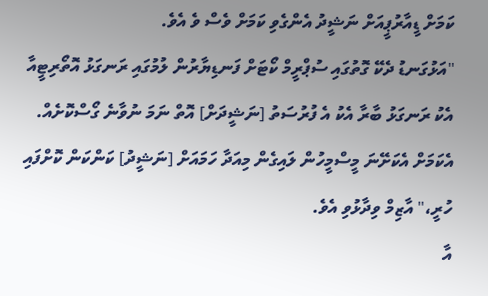ކަމަށް ޑީއާރުޕީއަށް ނަޝީދު އެންގެވި ކަމަށް ވެސް ވެ އެވެ.
"އަޅުގަނޑު ދެކޭ ގޮތުގައި ސުޕްރީމް ކޯޓަށް ފަނޑިޔާރުން ލުމުގައި ރަނގަޅު އޮތޯރިޓީއާ އެކު ރަނގަޅު ބާރާ އެކު އެ ފުރުސަތު [ނަޝީދަށް] އޮތް ނަމަ ނުވާނެ ގޯސްކޮށެއް. އެކަމަށް އެކަށޭނަ މީސްމީހުން ލައިގެން މިއަދާ ހަމައަށް [ނަޝީދު] ކަންކަން ކޮށްފައި ހުރީ،" އާޒިމް ވިދާޅުވި އެވެ.
އާ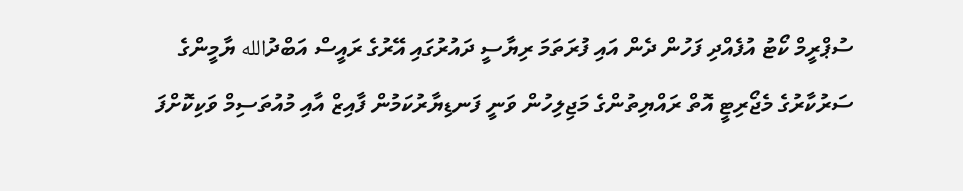ސުޕްރީމް ކޯޓު އުފެއްދި ފަހުން ދެން އައި ފުރަތަމަ ރިޔާސީ ދައުރުގައި އޭރުގެ ރައީސް އަބްދުالله ޔާމީންގެ ސަރުކާރުގެ މެޖޯރިޓީ އޮތް ރައްޔިތުންގެ މަޖިލިހުން ވަނީ ފަނޑިޔާރުކަމުން ފާއިޒް އާއި މުއުތަސިމް ވަކިކޮށްފަ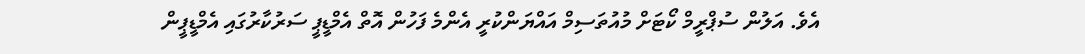އެވެ. އަލުން ސުޕްރީމް ކޯޓަށް މުއުތަސިމް އައްޔަންކުރީ އެންމެ ފަހުން އޮތް އެމްޑީޕީ ސަރުކާރުގައި އެމްޑީޕީން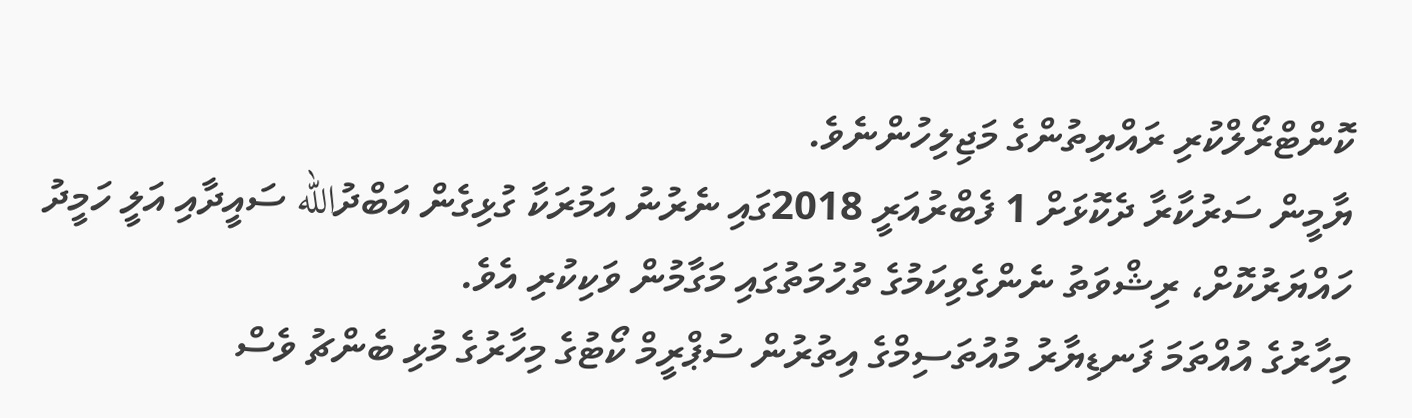ކޮންޓްރޯލްކުރި ރައްޔިތުންގެ މަޖިލިހުންނެވެ.
ޔާމީން ސަރުކާރާ ދެކޮޅަށް 1 ފެބްރުއަރީ 2018ގައި ނެރުނު އަމުރަކާ ގުޅިގެން އަބްދުالله ސައީދާއި އަލީ ހަމީދު ހައްޔަރުކޮށް، ރިޝްވަތު ނެންގެވިކަމުގެ ތުހުމަތުގައި މަގާމުން ވަކިކުރި އެވެ.
މިހާރުގެ އުއްތަމަ ފަނޑިޔާރު މުއުތަސިމްގެ އިތުރުން ސުޕްރީމް ކޯޓުގެ މިހާރުގެ މުޅި ބެންޗު ވެސް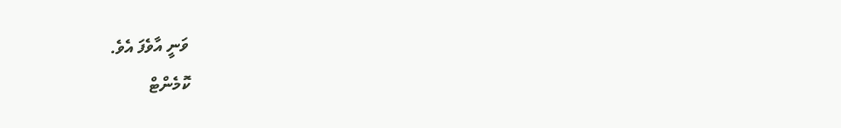ވަނީ އާވެފަ އެވެ.
ކޮމެންޓް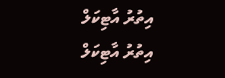އިތުރު އާޓިކަލް
އިތުރު އާޓިކަލް